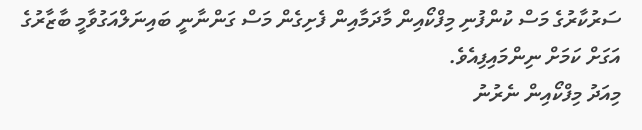ސަރުކާރުގެ މަސް ކުންފުނި މިފްކޯއިން މާދަމާއިން ފެށިގެން މަސް ގަންނާނީ ބައިނަލްއަގުވާމީ ބާޒާރުގެ އަގަށް ކަމަށް ނިންމައިފިއެވެ.
މިއަދު މިފްކޯއިން ނެރުނު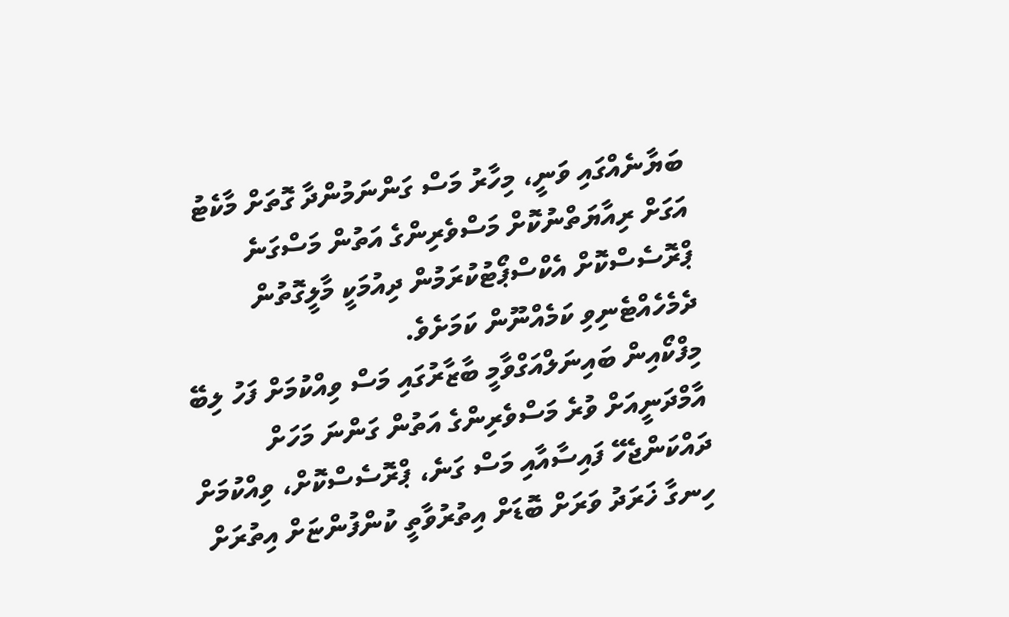ބަޔާނެއްގައި ވަނީ، މިހާރު މަސް ގަންނަމުންދާ ގޮތަށް މާކެޓު އަގަށް ރިއާޔަތްނުކޮށް މަސްވެރިންގެ އަތުން މަސްގަނެ ޕްރޮސެސްކޮށް އެކްސްޕޯޓުކުރަމުން ދިއުމަކީ މާލީގޮތުން ދެމެހެއްޓެނިވި ކަމެއްނޫން ކަމަށެވެ.
މިފްކޯއިން ބައިނަލްއަގްވާމީ ބާޒާރުގައި މަސް ވިއްކުމަށް ފަހު ލިބޭ އާމްދަނީއަށް ވުރެ މަސްވެރިންގެ އަތުން ގަންނަ މަހަށް ދައްކަންޖެހޭ ފައިސާއާއި މަސް ގަނެ، ޕްރޮސެސްކޮށް، ވިއްކުމަށް ހިނގާ ޚަރަދު ވަރަށް ބޮޑަށް އިތުރުވާތީ ކުންފުންޏަށް އިތުރަށް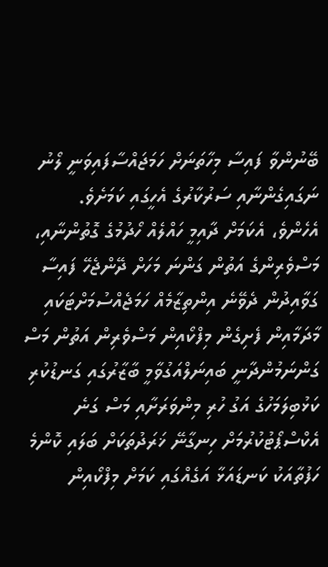ބޭނުންވާ ފައިސާ މިހާތަނަށް ހަމަޖައްސާފައިވަނީ ލޯނު ނަގައިގެންނާއި ސަރުކާރުގެ އެހީގައި ކަމަށެވެ.
އެހެންވެ، އެކަމަށް ދާއިމީ ހައްލެއް ހޯދުމުގެ ގޮތުންނާއި، މަސްވެރިންގެ އަތުން ގަންނަ މަހަށް ދޭންޖެހޭ ފައިސާ ގަވާއިދުން ދެވޭނެ އިންތިޒާމެއް ހަމަޖެއްސުމަށްޓަކައި މާދަމާއިން ފެށިގެން މިފްކޯއިން މަސްވެރިން އަތުން މަސް ގަންނަމުންދާނީ ބައިނަލްއަގުވާމީ ބާޒާރުގައި ގަނޑުކުރި ކަޅުބިލަމަހުގެ އަގު ހުރި މިންވަރަށާއި މަސް ގަނެ އެކްސްޕޯޓުކުރުމަށް ހިނގާނޭ ޚަރަދުތަކަށް ބަލައި ކޮންމެ ހަފުތާއަކު ކަނޑައަޅާ އަގެއްގައި ކަމަށް މިފްކޯއިން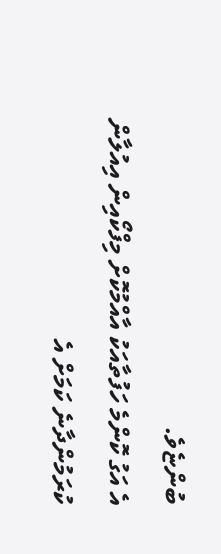ބުންޏެވެ.
އެ އަގު ކޮންމެ ހަފުތާއަކު އާއްމުކޮށް މިފްކޯއިން އިއުލާން ކުރަމުންދާނެ ކަމަށް އެ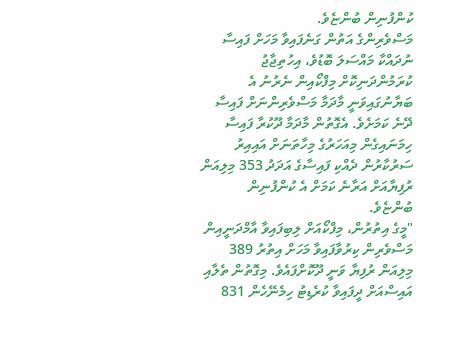ކުންފުނިން ބުންޏެވެ.
މަސްވެރިންގެ އަތުން ގަނެފައިވާ މަހަށް ފައިސާ ނުދައްކާ މައްސަލަ ބޮޑުވެ، އިހުތިޖާޖު ކުރަމުންދަނިކޮށް މިފްކޯއިން ނެރުނު އެ ބަޔާނުގައިވަނީ މާދަމާ މަސްވެރިންނަށް ފައިސާ ދޭނެ ކަމަށެވެ. އެގޮތުން މާދަމާ ދޫކުރާ ފައިސާ ހިމަނައިގެން މިއަހަރުގެ މިހާތަނަށް އައިއިރު ސަރުކާރުން ދެއްކި ފައިސާގެ އަދަދު 353 މިލިއަން ރުފިޔާއަށް އަރާނެ ކަމަށް އެ ކުންފުނިން ބުންޏެވެ.
"މީގެ އިތުރުން، މިފްކޯއަށް ލިބިފައިވާ އާމްދަނީއިން މަސްވެރިން ކިރުވާފައިވާ މަހަށް އިތުރު 389 މިލިއަން ރުފިޔާ ވަނީ ދޫކޮށްފައެވެ. މިގޮތުން ތެލާއި އައިސްއަށް ދީފައިވާ ކުރެޑިޓު ހިމެނޭހެން 831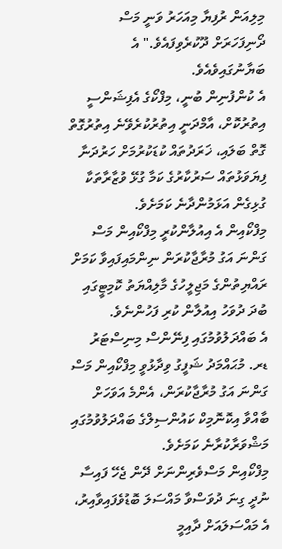މިލިއަން ރުފިޔާ މިއަހަރު ވަނީ މަސް ދޯނިފަހަރަށް ދޫކުރެވިފައެވެ." އެ ބަޔާނުގައިވެއެވެ.
އެ ކުންފުނިން ބުނީ، މިފްކޯގެ އެފިޝަންސީ އިތުރުކޮށް، އާމްދަނީ އިތުރުކުރެވޭނެ އިތުރުގޮތް ގޮތް ބަލައި، ޚަރަދުތައް ކުޑަކުރުމަށް ހަރުދަނާ ފިޔަވަޅުތައް ސަރުކާރުގެ ކަމާ ގުޅޭ ވުޒާރާތަކާ ގުޅިގެން އަޅަމުންދާނެ ކަމަށެވެ.
މިފްކޯއިން އެ އިއުލާންކުރީ މިފްކޯއިން މަސް ގަންނަ އަގު މުރާޖާކުރަން ނިންމައިފައިވާ ކަމަށް ރައްޔިތުންގެ މަޖިލީހުގެ މާލިއްޔަތު ކޮމިޓީގައި ބުދަ ދުވަހު އިއުލާން ކުރި ފަހުންނެވެ.
އެ ބައްދަލުވުމުގައި ފިނޭންސް މިނިސްޓަރު ޑރ. މުޙައްމަދު ޝަފީގު ވިދާޅުވީ މިފްކޯއިން މަސް ގަންނަ އަގު މުރާޖާކުރަން، އެންމެ އަވަހަށް ބާއްވާ އިކޮނޮމިކް ކައުންސިލްގެ ބައްދަލުވުމުގައި މަޝްވަރާކުރާނެ ކަމަށެވެ.
މިފްކޯއިން މަސްވެރިންނަށް ދޭން ޖެހޭ ފައިސާ ނުދީ ގިނަ ދުވަސްވާ މައްސަލަ ބޮޑުވެފައިވާއިރު، އެ މައްސަލައަށް ދާއިމީ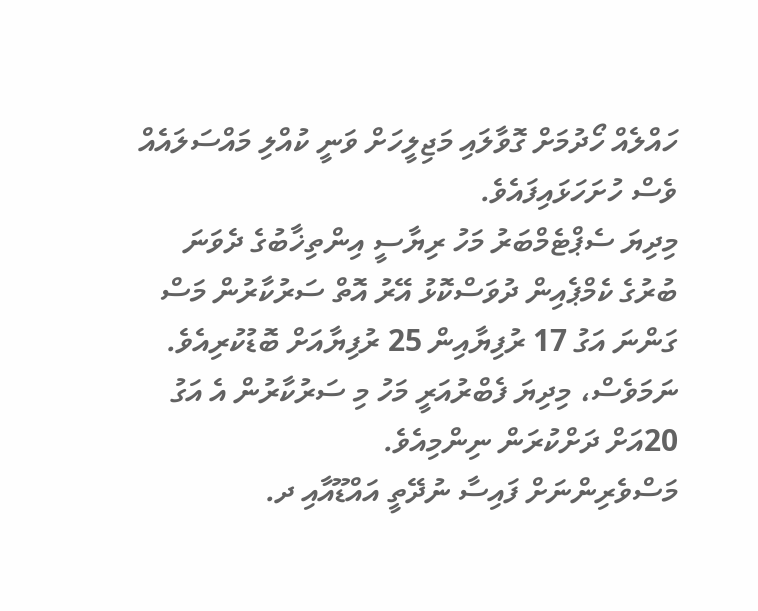ހައްލެއް ހޯދުމަށް ގޮވާލައި މަޖިލީހަށް ވަނީ ކުއްލި މައްސަލައެއް ވެސް ހުށަހަޅައިފައެވެ.
މިދިޔަ ސެޕްޓެމްބަރު މަހު ރިޔާސީ އިންތިޚާބުގެ ދެވަނަ ބުރުގެ ކެމްޕެއިން ދުވަސްކޮޅު އޭރު އޮތް ސަރުކާރުން މަސް ގަންނަ އަގު 17 ރުފިޔާއިން 25 ރުފިޔާއަށް ބޮޑުކުރިއެވެ. ނަމަވެސް، މިދިޔަ ފެބްރުއަރީ މަހު މި ސަރުކާރުން އެ އަގު 20އަށް ދަށްކުރަން ނިންމިއެވެ.
މަސްވެރިންނަށް ފައިސާ ނުދޭތީ އައްޑޫއާއި ދ.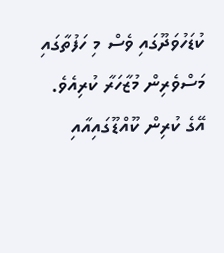ކުޑަހުވަދޫގައި ވެސް މި ހަފުތާގައި މަސްވެރިން މުޒާހަރާ ކުރިއެވެ. އޭގެ ކުރިން ކޫއްޑޫގައިއާއި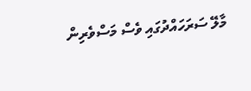މާލޭ ސަރަހައްދުގައި ވެސް މަސްވެރިން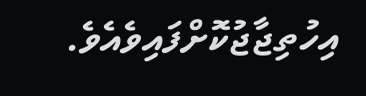އިހުތިޖާޖުކޮށްފައިވެއެވެ.